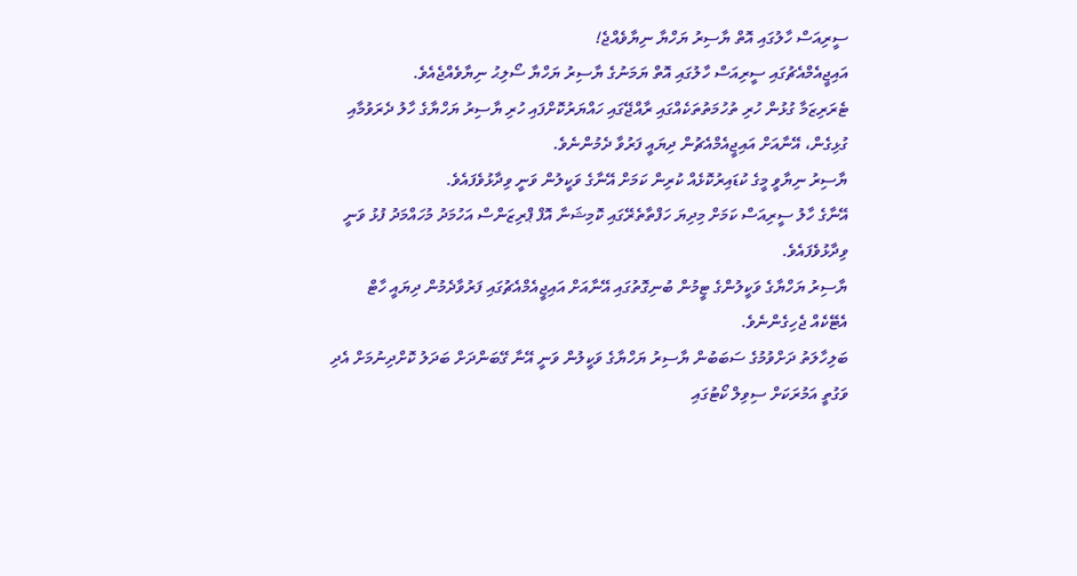ސީރިއަސް ހާލުގައި އޮތް ޔާސިރު ޔަހްޔާ ނިޔާވެއްޖެ!
އައިޖީއެމްއެޗުގައި ސީރިއަސް ހާލުގައި އޮތް ޔަމަނުގެ ޔާސިރު ޔަހްޔާ ސޯލިޙު ނިޔާވެއްޖެއެވެ.
ޓެރަރިޒަމާ ގުޅުން ހުރި ތުހުމަތުތަކެއްގައި ރާއްޖޭގައި ހައްޔަރުކޮށްފައި ހުރި ޔާސިރު ޔަހްޔާގެ ހާލު ދެރަވުމާއި ގުޅިގެން، އޭނާއަށް އައިޖީއެމްއެޗުން ދިޔައީ ފަރުވާ ދެމުންނެވެ.
ޔާސިރު ނިޔާވީ މީގެ ކުޑައިރުކޮޅެއް ކުރިން ކަމަށް އޭނާގެ ވަކީލުން ވަނީ ވިދާޅުވެފައެވެ.
އޭނާގެ ހާލު ސީރިއަސް ކަމަށް މިދިޔަ ހަފްތާތެރޭގައި ކޮމިޝަނާ އޮފް ޕްރިޒަންސް އަހުމަދު މުހައްމަދު ފުޅު ވަނީ ވިދާޅުވެފައެވެ.
ޔާސިރު ޔަހްޔާގެ ވަކީލުންގެ ޓީމުން ބުނިގޮތުގައި އޭނާއަށް އައިޖީއެމްއެޗުގައި ފަރުވާދެމުން ދިޔައީ ހާޓް އެޓޭކެއް ޖެހިގެންނެވެ.
ބަލިހާލަތު ދަށްވުމުގެ ސަބަބުން ޔާސިރު ޔަހްޔާގެ ވަކީލުން ވަނީ އޭނާ ގޭބަންދަށް ބަދަލު ކޮށްދިނުމަށް އެދި ވަގުތީ އަމުރަކަށް ސިވިލް ކޯޓުގައި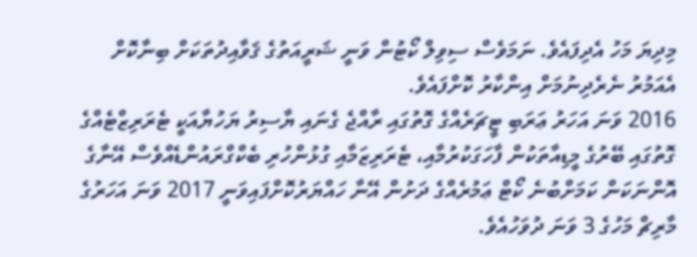މިދިޔަ މަހު އެދިފައެވެ. ނަމަވެސް ސިވިލް ކޯޓުން ވަނީ ޝަރީއަތުގެ ޤަވާއިދުތަކަށް ބިނާކޮށް އެއަމުރު ނެރެދިނުމަށް އިންކާރު ކޮށްފައެވެ.
2016 ވަނަ އަހަރު ޢަރަބި ޓީޗަރެއްގެ ގޮތުގައި ރާއްޖެ ގެނައި ޔާސިރު ޔަހުޔާއަކީ ޓެރަރިޒްޓެއްގެ ގޮތުގައި ބޭރުގެ މީޑިއާތަކުން ފާހަގަކުރުމާއި، ޓެރަރިޒަމާއި ގުޅުންހުރި ބެކްގްރައުންޑެއްވެސް އޭނާގެ އޮންނަކަން ކަމަށްބުނެ ކޯޓް ޢަމުރެއްގެ ދަށުން އޭނާ ހައްޔަރުކޮށްފައިވަނީ 2017 ވަނަ އަހަރުގެ މާރިޗް މަހުގެ 3 ވަނަ ދުވަހުއެވެ.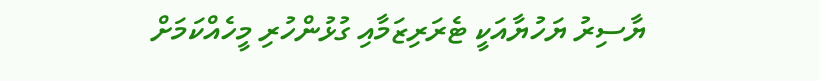ޔާސިރު ޔަހުޔާއަކީ ޓެރަރިޒަމާއި ގުޅުންހުރި މީހެއްކަމަށް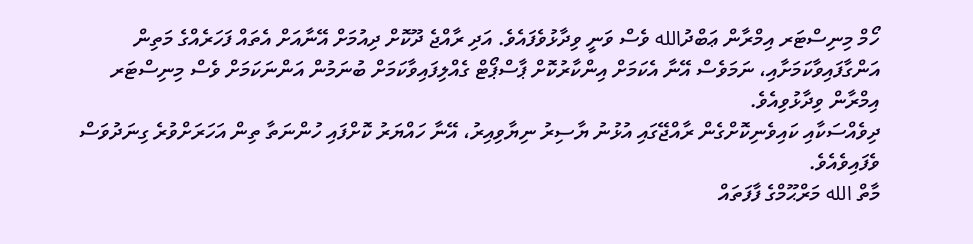ހޯމް މިނިސްޓަރ އިމްރާން ޢަބްދުالله ވެސް ވަނީ ވިދާޅުވެފައެވެ. އަދި ރާއްޖެ ދޫކޮށް ދިއުމަށް އޭނާއަށް އެތައް ފަހަރެއްގެ މަތިން އަންގާފައިވާކަމަށާއި، ނަމަވެސް އޭނާ އެކަމަށް އިންކާރުކޮށް ޕާސްޕޯޓް ގެއްލިފައިވާކަމަށް ބުނަމުން އަންނަކަމަށް ވެސް މިނިސްޓަރ އިމްރާން ވިދާޅުވިއެވެ.
ދިވެއްސަކާއި ކައިވެނިކޮށްގެން ރާއްޖޭގައި އުޅުނު ޔާސިރު ނިޔާވިއިރު، އޭނާ ހައްޔަރު ކޮށްފައި ހުންނަތާ ތިން އަހަރަށްވުރެ ގިނަދުވަސް ވެފައިވެއެވެ.
މާތް الله މަރްޙޫމްގެ ފާފަތައް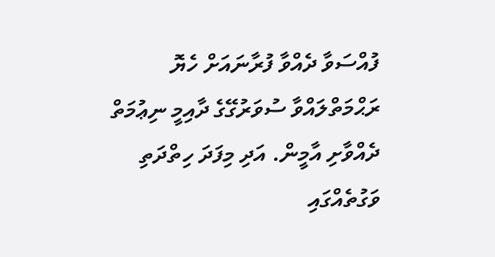ފުއްސަވާ ދެއްވާ ފުރާނައަށް ހެޔޮ ރަޙްމަތްލައްވާ ސުވަރުގޭގެ ދާއިމީ ނިޢުމަތް ދެއްވާށި އާމީން. އަދި މިފަދަ ހިތްދަތި ވަގުތެއްގައި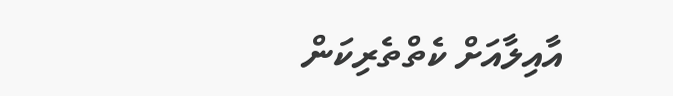އާއިލާއަށް ކެތްތެރިކަން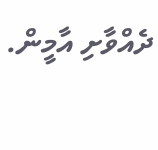ދެއްވާށި އާމީން.